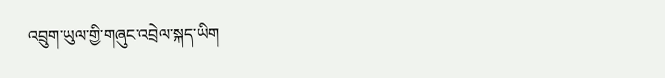འབྲུག་ཡུལ་གྱི་གཞུང་འབྲེལ་སྐད་ཡིག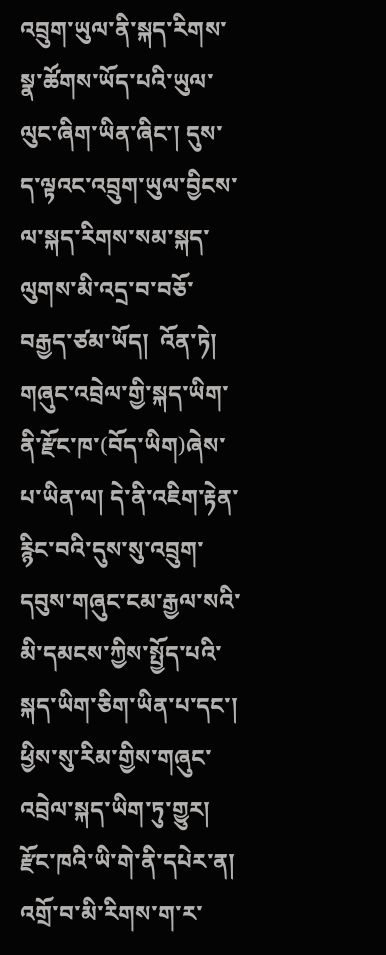འབྲུག་ཡུལ་ནི་སྐད་རིགས་སྣ་ཚོགས་ཡོད་པའི་ཡུལ་ལུང་ཞིག་ཡིན་ཞིང་། དུས་ད་ལྟའང་འབྲུག་ཡུལ་བྱིངས་ལ་སྐད་རིགས་སམ་སྐད་ལུགས་མི་འདྲ་བ་བཅོ་བརྒྱད་ཙམ་ཡོད།  འོན་ཏེ། གཞུང་འབྲེལ་གྱི་སྐད་ཡིག་ནི་རྫོང་ཁ་(བོད་ཡིག)ཞེས་པ་ཡིན་ལ། དེ་ནི་འཇིག་རྟེན་རྙིང་བའི་དུས་སུ་འབྲུག་དབུས་གཞུང་ངམ་རྒྱལ་སའི་མི་དམངས་ཀྱིས་སྤྱོད་པའི་སྐད་ཡིག་ཅིག་ཡིན་པ་དང་། ཕྱིས་སུ་རིམ་གྱིས་གཞུང་འབྲེལ་སྐད་ཡིག་ཏུ་གྱུར།
རྫོང་ཁའི་ཡི་གེ་ནི་དཔེར་ན། འགྲོ་བ་མི་རིགས་ག་ར་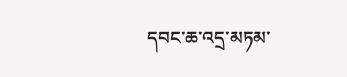དབང་ཆ་འདྲ་མཏམ་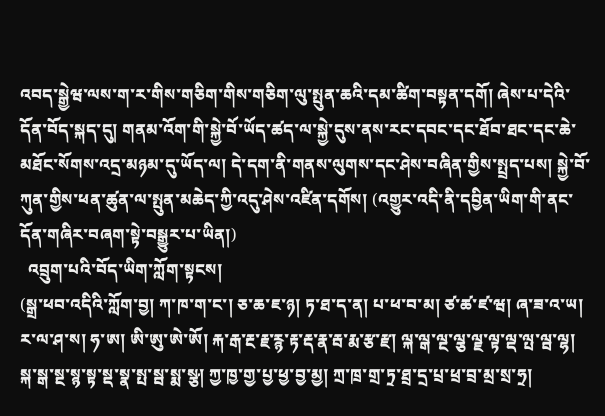འབད་སྒྱེཝ་ལས་ག་ར་གིས་གཅིག་གིས་གཅིག་ལུ་སྤུན་ཆའི་དམ་ཚིག་བསྟན་དགོ། ཞེས་པ་དེའི་དོན་བོད་སྐད་དུ། གནམ་འོག་གི་སྐྱེ་བོ་ཡོད་ཚད་ལ་སྐྱེ་དུས་ནས་རང་དབང་དང་ཐོབ་ཐང་དང་ཆེ་མཐོང་སོགས་འདྲ་མཉམ་དུ་ཡོད་ལ། དེ་དག་ནི་གནས་ལུགས་དང་ཤེས་བཞིན་གྱིས་སྤྲད་པས། སྐྱེ་བོ་ཀུན་གྱིས་ཕན་ཚུན་ལ་སྤུན་མཆེད་ཀྱི་འདུ་ཤེས་འཛིན་དགོས། (འགྱུར་འདི་ནི་དབྱིན་ཡིག་གི་ནང་དོན་གཞིར་བཞག་སྟེ་བསྒྱུར་པ་ཡིན།)
  འབྲུག་པའི་བོད་ཡིག་ཀློག་སྟངས།
(སྒྲ་ཕབ་འདིའི་ཀློག་བྱ། ཀ་ཁ་ག་ང་། ཅ་ཆ་ཇ་ཉ། ཏ་ཐ་ད་ན། པ་ཕ་བ་མ། ཙ་ཚ་ཛ་ཝ། ཞ་ཟ་འ་ཡ། ར་ལ་ཤ་ས། ཧ་ཨ། ཨི་ཨུ་ཨེ་ཨོ། རྐ་རྒ་རྔ་རྗ་རྙ་རྟ་རྡ་རྣ་རྦ་རྨ་རྩ་རྫ། ལྐ་ལྒ་ལྔ་ལྕ་ལྗ་ལྟ་ལྡ་ལྤ་ལྦ་ལྷ། སྐ་སྒ་སྔ་སྙ་སྟ་སྡ་སྣ་སྤ་སྦ་སྨ་སྩ། ཀྱ་ཁྱ་གྱ་པྱ་ཕྱ་བྱ་མྱ། ཀྲ་ཁྲ་གྲ་ཏྲ་ཐྲ་དྲ་པྲ་ཕྲ་བྲ་མྲ་སྲ་ཧྲ།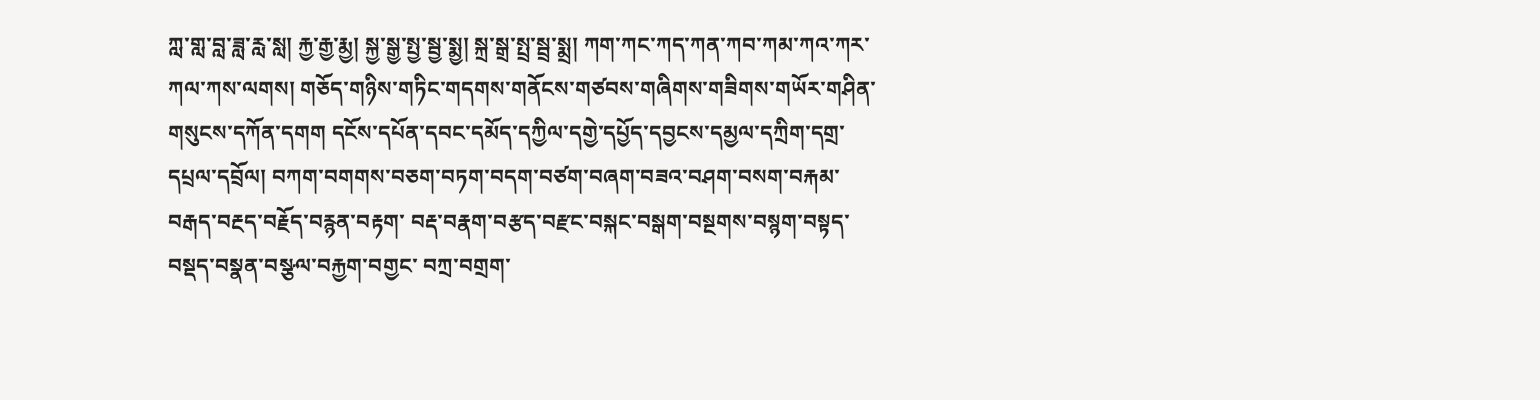ཀླ་གླ་བླ་ཟླ་རླ་སླ། རྐྱ་རྒྱ་རྨྱ། སྐྱ་སྒྱ་སྤྱ་སྦྱ་སྨྱ། སྐྲ་སྒྲ་སྤྲ་སྦྲ་སྨྲ། ཀག་ཀང་ཀད་ཀན་ཀབ་ཀམ་ཀའ་ཀར་ཀལ་ཀས་ལགས། གཅོད་གཉིས་གཏིང་གདགས་གནོངས་གཙབས་གཞིགས་གཟིགས་གཡོར་གཤིན་གསུངས་དཀོན་དགག དངོས་དཔོན་དབང་དམོད་དཀྱིལ་དགྱེ་དཔྱོད་དབྱངས་དམྱལ་དཀྲིག་དགྲ་དཔྲལ་དབྲོལ། བཀག་བགགས་བཅག་བཏག་བདག་བཙག་བཞག་བཟའ་བཤག་བསག་བརྐམ་བརྒད་བརྔད་བརྗོད་བརྙན་བརྟག་ བརྡ་བརྣག་བརྩད་བརྫང་བསྐང་བསྒག་བསྔགས་བསྙག་བསྟད་བསྡད་བསྣན་བསྩལ་བརྐྱག་བགྱང་ བཀྲ་བགྲག་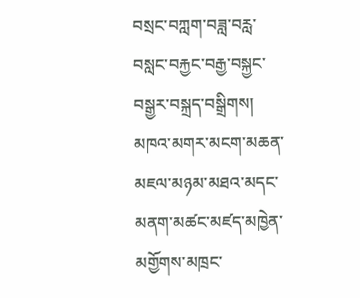བསྲང་བཀླག་བཟླ་བརླ་བསླང་བརྐྱང་བརྒྱ་བསྐྱང་བསྒྱར་བསྐྲད་བསྒྲིགས། མཁའ་མགར་མངག་མཆན་མཇལ་མཉམ་མཐའ་མདང་མནག་མཚང་མཛད་མཁྱེན་མགྱོགས་མཁྲང་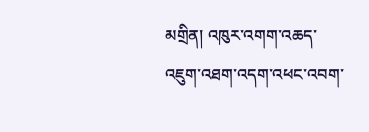མགྲིན། འཁུར་འགག་འཆད་འཇུག་འཐག་འདག་འཕང་འབག་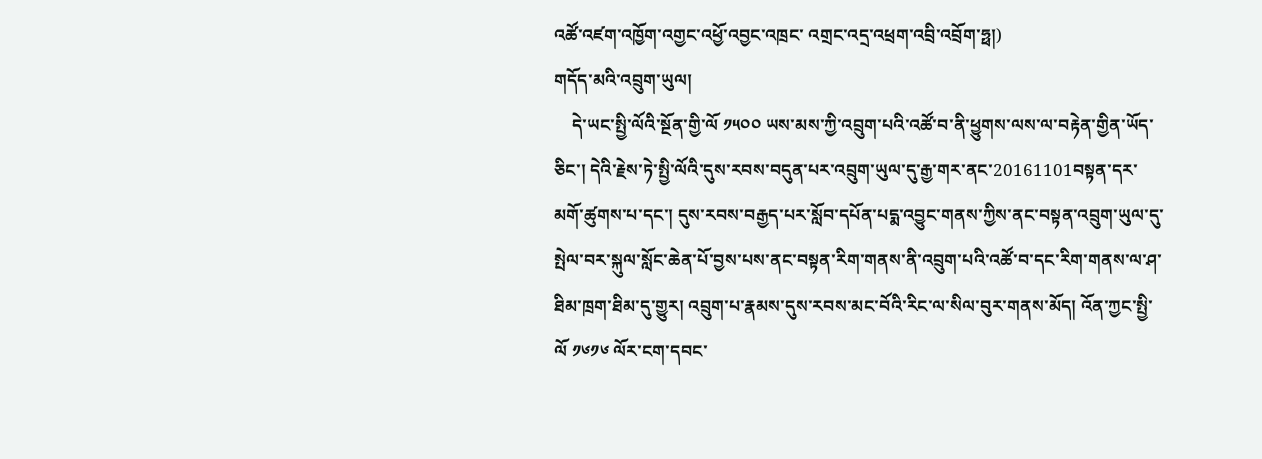འཚོ་འཛག་འཁྱོག་འགྱང་འཕྱོ་འབྱང་འཁྲང་ འགྲང་འདྲ་འཕྲག་འབྲི་འབྲོག་ཧྥ།)
གདོད་མའི་འབྲུག་ཡུལ།
    དེ་ཡང་སྤྱི་ལོའི་སྔོན་གྱི་ལོ ༡༥༠༠ ཡས་མས་ཀྱི་འབྲུག་པའི་འཚོ་བ་ནི་ཕྱུགས་ལས་ལ་བརྟེན་གྱིན་ཡོད་ཅིང་། དེའི་རྗེས་ཏེ་སྤྱི་ལོའི་དུས་རབས་བདུན་པར་འབྲུག་ཡུལ་དུ་རྒྱ་གར་ནང་20161101བསྟན་དར་མགོ་ཚུགས་པ་དང་། དུས་རབས་བརྒྱད་པར་སློབ་དཔོན་པདྨ་འབྱུང་གནས་ཀྱིས་ནང་བསྟན་འབྲུག་ཡུལ་དུ་སྤེལ་བར་སྐུལ་སློང་ཆེན་པོ་བྱས་པས་ནང་བསྟན་རིག་གནས་ནི་འབྲུག་པའི་འཚོ་བ་དང་རིག་གནས་ལ་ཤ་ཐིམ་ཁྲག་ཐིམ་དུ་གྱུར། འབྲུག་པ་རྣམས་དུས་རབས་མང་བོའི་རིང་ལ་སིལ་བུར་གནས་མོད། འོན་ཀྱང་སྤྱི་ལོ ༡༦༡༦ ལོར་ངག་དབང་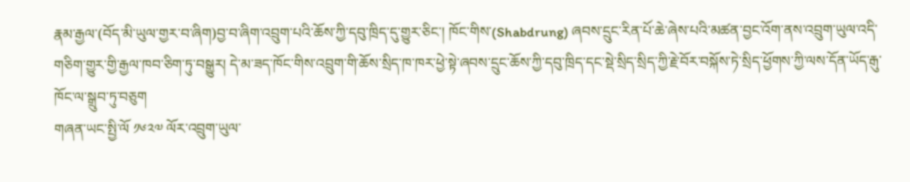རྣམ་རྒྱལ་(བོད་མི་ཡུལ་གྱར་བ་ཞིག)བྱ་བ་ཞིག་འབྲུག་པའི་ཆོས་ཀྱི་དབུ་ཁྲིད་དུ་གྱུར་ཅིང་། ཁོང་གིས་(Shabdrung) ཞབས་དྲུང་རིན་པོ་ཆེ་ཞེས་པའི་མཚན་བྱང་འོག་ནས་འབྲུག་ཡུལ་འདི་གཅིག་གྱུར་གྱི་རྒྱལ་ཁབ་ཅིག་ཏུ་བསྒྱུར། དེ་མ་ཟད་ཁོང་གིས་འབྲུག་གི་ཆོས་སྲིད་ཁ་ཁར་ཕྱེ་སྟེ་ཞབས་དྲུང་ཆོས་ཀྱི་དབུ་ཁྲིད་དང་སྡེ་སྲིད་སྲིད་ཀྱི་རྗེ་བོར་བསྐོས་ཏེ་སྲིད་ཕྱོགས་ཀྱི་ལས་དོན་ཡོད་རྒུ་ཁོང་ལ་སྒྲུབ་ཏུ་བཅུག
གཞན་ཡང་སྤྱི་ལོ ༡༦༢༧ ལོར་འབྲུག་ཡུལ་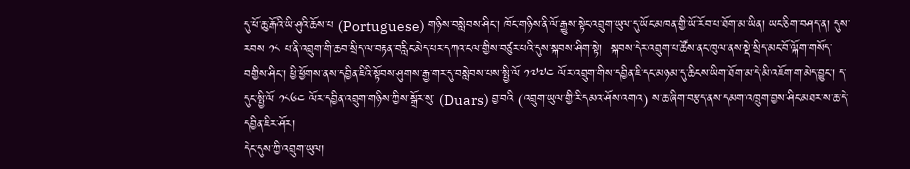དུ་ཕོ་ཆུ་རྒོའི་ཡི་ཤུའི་ཆོས་པ (Portuguese) གཉིས་བསླེབས་ཤིང་། ཁོང་གཉིས་ནི་ལོ་རྒྱུས་སྟེང་འབྲུག་ཡུལ་དུ་ཡོང་མཁན་གྱི་ཡོ་རོབ་པ་ཐོག་མ་ཡིན། ཡང་ཅིག་བཤད་ན། དུས་རབས ༡༨ པ་ནི་འབྲུག་གི་ཆབ་སྲིད་ལ་བརྟན་བརླིང་མེད་པར་དཀའ་ངལ་གྱིས་བཙུར་པའི་དུས་སྐབས་ཤིག་སྟེ།  སྐབས་དེར་འབྲུག་པ་ཚོས་ནང་ཁུལ་ནས་སྡེ་སྲིད་མང་བོ་ལྐོག་གསོད་བགྱིས་ཤིང་། ཕྱི་ཕྱོགས་ནས་དབྱིན་ཇིའི་སྟོབས་ཤུགས་རྒྱ་གར་དུ་བསླེབས་པས་སྤྱི་ལོ ༡༧༧༤ ལོར་འབྲུག་གིས་དབྱིན་ཇི་དང་མཉམ་དུ་ཆིངས་ཡིག་ཐོག་མ་དེ་མི་འཇོག་ག་མེད་བྱུང་། ད་དུང་སྤྱི་ལོ ༡༨༦༤ ལོར་དབྱིན་འབྲུག་གཉིས་ཀྱིས་སྒྲོར་སུ་ (Duars) བྱ་བའི (འབྲུག་ཡུལ་གྱི་རི་དམའ་ཤོས་འགའ) ས་ཆ་ཞིག་བརྩད་ནས་དམག་འཁྲུག་བྱས་ཤིང་མཐར་ས་ཆ་དེ་དབྱིན་ཇིར་ཤོར།
དེང་དུས་ཀྱི་འབྲུག་ཡུལ།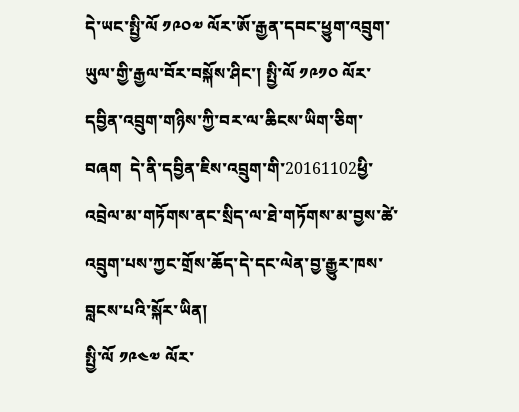དེ་ཡང་སྤྱི་ལོ ༡༩༠༧ ལོར་ཨོ་རྒྱན་དབང་ཕྱུག་འབྲུག་ཡུལ་གྱི་རྒྱལ་བོར་བསྐོས་ཤིང་། སྤྱི་ལོ ༡༩༡༠ ལོར་དབྱིན་འབྲུག་གཉིས་ཀྱི་བར་ལ་ཆིངས་ཡིག་ཅིག་བཞག  དེ་ནི་དབྱིན་ཇིས་འབྲུག་གི་20161102ཕྱི་འབྲེལ་མ་གཏོགས་ནང་སྲིད་ལ་ཐེ་གཏོགས་མ་བྱས་ཚེ་འབྲུག་པས་ཀྱང་གྲོས་ཆོད་དེ་དང་ལེན་བྱ་རྒྱུར་ཁས་བླངས་པའི་སྐོར་ཡིན།
སྤྱི་ལོ ༡༩༤༧ ལོར་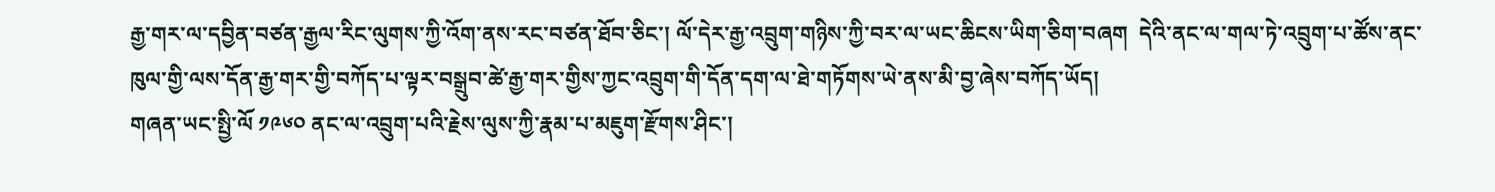རྒྱ་གར་ལ་དབྱིན་བཙན་རྒྱལ་རིང་ལུགས་ཀྱི་འོག་ནས་རང་བཙན་ཐོབ་ཅིང་། ལོ་དེར་རྒྱ་འབྲུག་གཉིས་ཀྱི་བར་ལ་ཡང་ཆིངས་ཡིག་ཅིག་བཞག  དེའི་ནང་ལ་གལ་ཏེ་འབྲུག་པ་ཚོས་ནང་ཁུལ་གྱི་ལས་དོན་རྒྱ་གར་གྱི་བཀོད་པ་ལྟར་བསྒྲུབ་ཚེ་རྒྱ་གར་གྱིས་ཀྱང་འབྲུག་གི་དོན་དག་ལ་ཐེ་གཏོགས་ཡེ་ནས་མི་བྱ་ཞེས་བཀོད་ཡོད།
གཞན་ཡང་སྤྱི་ལོ ༡༩༦༠ ནང་ལ་འབྲུག་པའི་རྗེས་ལུས་ཀྱི་རྣམ་པ་མཇུག་རྫོགས་ཤིང་།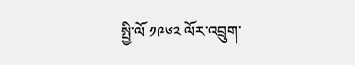སྤྱི་ལོ ༡༩༦༢ ལོར་འབྲུག་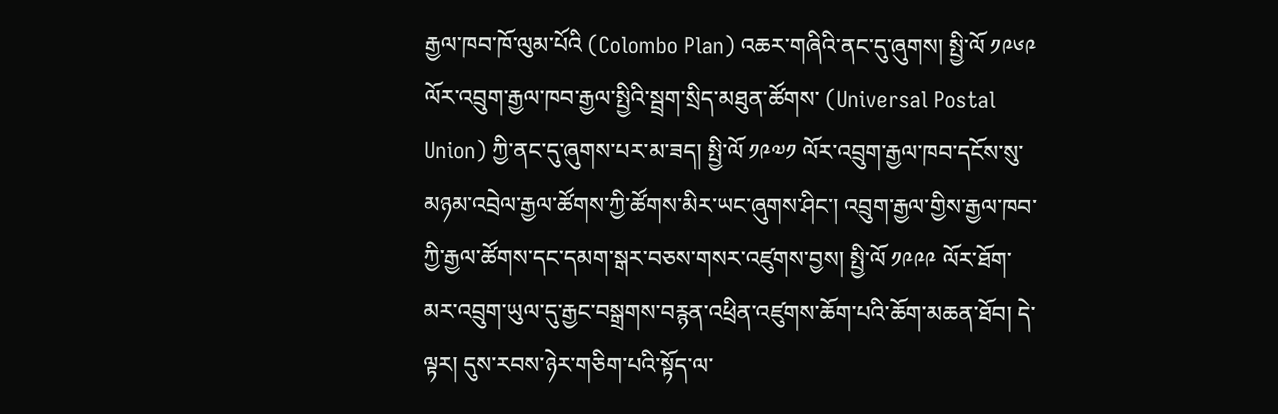རྒྱལ་ཁབ་ཁོ་ལུམ་པོའི (Colombo Plan) འཆར་གཞིའི་ནང་དུ་ཞུགས། སྤྱི་ལོ ༡༩༦༩ ལོར་འབྲུག་རྒྱལ་ཁབ་རྒྱལ་སྤྱིའི་སྦྲག་སྲིད་མཐུན་ཚོགས་ (Universal Postal Union) ཀྱི་ནང་དུ་ཞུགས་པར་མ་ཟད། སྤྱི་ལོ ༡༩༧༡ ལོར་འབྲུག་རྒྱལ་ཁབ་དངོས་སུ་མཉམ་འབྲེལ་རྒྱལ་ཚོགས་ཀྱི་ཚོགས་མིར་ཡང་ཞུགས་ཤིང་། འབྲུག་རྒྱལ་གྱིས་རྒྱལ་ཁབ་ཀྱི་རྒྱལ་ཚོགས་དང་དམག་སྒར་བཅས་གསར་འཛུགས་བྱས། སྤྱི་ལོ ༡༩༩༩ ལོར་ཐོག་མར་འབྲུག་ཡུལ་དུ་རྒྱང་བསྒྲགས་བརྙན་འཕྲིན་འཛུགས་ཆོག་པའི་ཆོག་མཆན་ཐོབ། དེ་ལྟར། དུས་རབས་ཉེར་གཅིག་པའི་སྟོད་ལ་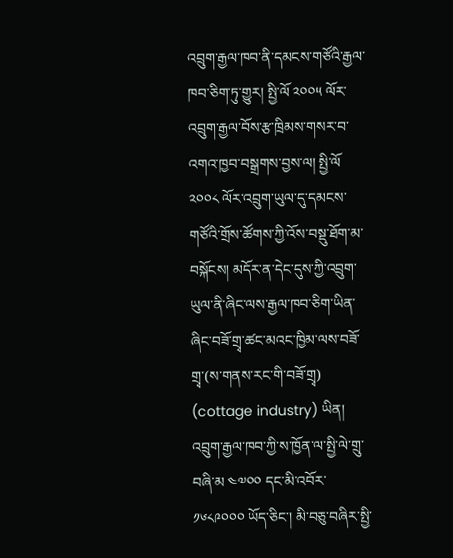འབྲུག་རྒྱལ་ཁབ་ནི་དམངས་གཙོའི་རྒྱལ་ཁབ་ཅིག་ཏུ་གྱུར། སྤྱི་ལོ ༢༠༠༥ ལོར་འབྲུག་རྒྱལ་བོས་རྩ་ཁྲིམས་གསར་བ་འགའ་ཁྱབ་བསྒྲགས་བྱས་ལ། སྤྱི་ལོ ༢༠༠༨ ལོར་འབྲུག་ཡུལ་དུ་དམངས་གཙོའི་གྲོས་ཚོགས་ཀྱི་འོས་བསྡུ་ཐོག་མ་བསྐོངས། མདོར་ན་དེང་དུས་ཀྱི་འབྲུག་ཡུལ་ནི་ཞིང་ལས་རྒྱལ་ཁབ་ཅིག་ཡིན་ཞིང་བཟོ་གྲྭ་ཚང་མའང་ཁྱིམ་ལས་བཟོ་གྲྭ་(ས་གནས་རང་གི་བཟོ་གྲྭ) (cottage industry) ཡིན། འབྲུག་རྒྱལ་ཁབ་ཀྱི་ས་ཁྱོན་ལ་སྤྱི་ལེ་གྲུ་བཞི་མ ༤༧༠༠ དང་མི་འབོར་ ༡༦༨༩༠༠༠ ཡོད་ཅིང་། མི་བཅུ་བཞིར་སྤྱི་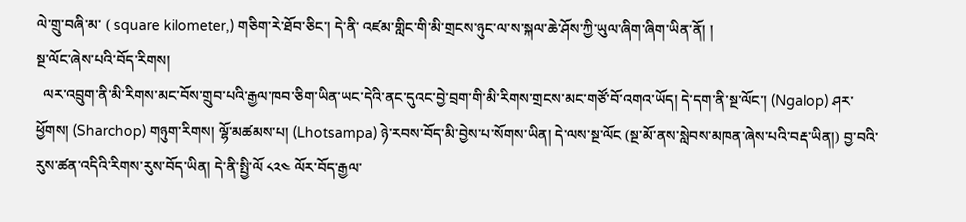ལེ་གྲུ་བཞི་མ་ ( square kilometer,) གཅིག་རེ་ཐོབ་ཅིང་། དེ་ནི་ འཛམ་གླིང་གི་མི་གྲངས་ཉུང་ལ་ས་སྐལ་ཆེ་ཤོས་ཀྱི་ཡུལ་ཞིག་ཞིག་ཡིན་ནོ། །
སྔ་ལོང་ཞེས་པའི་བོད་རིགས།
  ལར་འབྲུག་ནི་མི་རིགས་མང་བོས་གྲུབ་པའི་རྒྱལ་ཁབ་ཅིག་ཡིན་ཡང་དེའི་ནང་དུའང་བྱེ་བྲག་གི་མི་རིགས་གྲངས་མང་གཙོ་བོ་འགའ་ཡོད། དེ་དག་ནི་སྔ་ལོང་། (Ngalop) ཤར་ཕྱོགས། (Sharchop) གཉུག་རིགས། ལྷོ་མཚམས་པ། (Lhotsampa) ཉེ་རབས་བོད་མི་བྱེས་པ་སོགས་ཡིན། དེ་ལས་སྔ་ལོང (སྔ་མོ་ནས་སླེབས་མཁན་ཞེས་པའི་བརྡ་ཡིན།) བྱ་བའི་རུས་ཚན་འདིའི་རིགས་རུས་བོད་ཡིན། དེ་ནི་སྤྱི་ལོ ༨༢༤ ལོར་བོད་རྒྱལ་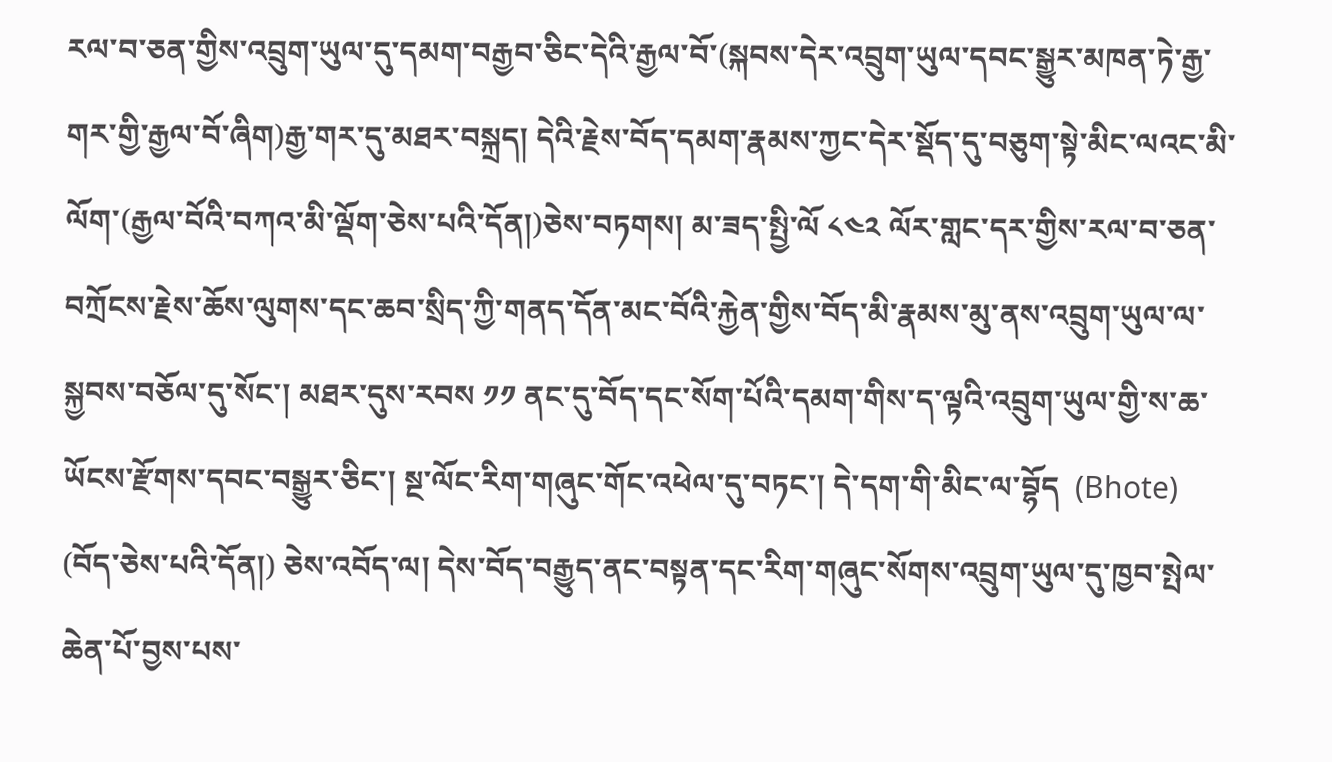རལ་བ་ཅན་གྱིས་འབྲུག་ཡུལ་དུ་དམག་བརྒྱབ་ཅིང་དེའི་རྒྱལ་བོ་(སྐབས་དེར་འབྲུག་ཡུལ་དབང་སྒྱུར་མཁན་ཏེ་རྒྱ་གར་གྱི་རྒྱལ་བོ་ཞིག)རྒྱ་གར་དུ་མཐར་བསྐྲད། དེའི་རྗེས་བོད་དམག་རྣམས་ཀྱང་དེར་སྡོད་དུ་བཅུག་སྟེ་མིང་ལའང་མི་ལོག་(རྒྱལ་བོའི་བཀའ་མི་ལྡོག་ཅེས་པའི་དོན།)ཅེས་བཏགས། མ་ཟད་སྤྱི་ལོ ༨༤༢ ལོར་གླང་དར་གྱིས་རལ་བ་ཅན་བཀྲོངས་རྗེས་ཆོས་ལུགས་དང་ཆབ་སྲིད་ཀྱི་གནད་དོན་མང་བོའི་རྐྱེན་གྱིས་བོད་མི་རྣམས་མུ་ནས་འབྲུག་ཡུལ་ལ་སྐྱབས་བཅོལ་དུ་སོང་། མཐར་དུས་རབས ༡༡ ནང་དུ་བོད་དང་སོག་པོའི་དམག་གིས་ད་ལྟའི་འབྲུག་ཡུལ་གྱི་ས་ཆ་ཡོངས་རྫོགས་དབང་བསྒྱུར་ཅིང་། སྔ་ལོང་རིག་གཞུང་གོང་འཕེལ་དུ་བཏང་། དེ་དག་གི་མིང་ལ་བྷོད  (Bhote) (བོད་ཅེས་པའི་དོན།) ཅེས་འབོད་ལ། དེས་བོད་བརྒྱུད་ནང་བསྟན་དང་རིག་གཞུང་སོགས་འབྲུག་ཡུལ་དུ་ཁྱབ་སྤེལ་ཆེན་པོ་བྱས་པས་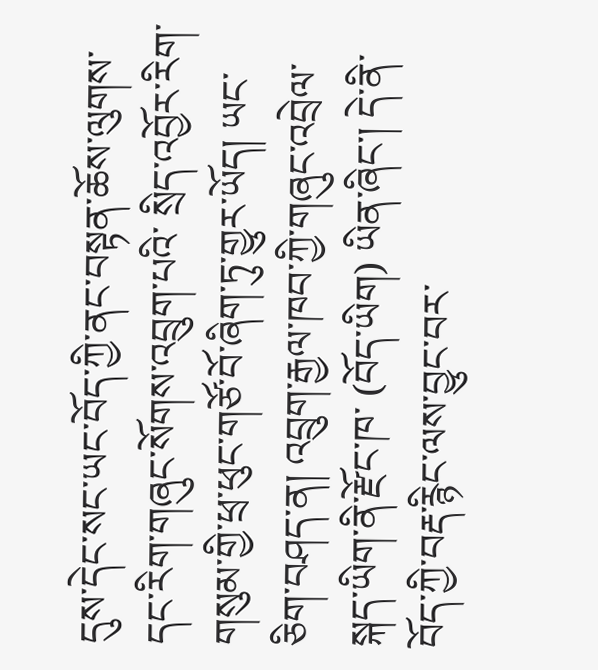དུས་དེང་སང་ཡང་བོད་ཀྱི་ནང་བསྟན་ཆོས་ལུགས་དང་རིག་གཞུང་སོགས་འབྲུག་པའི་ སྲིད་འབྱོར་རིག་གསུམ་གྱི་ཕྲ་ཕུང་གཙོ་བོ་ཞིག་ཏུ་གྱུར་ཡོད། ཡང་ཅིག་བཤད་ན། འབྲུག་རྒྱལ་ཁབ་ཀྱི་གཞུང་འབྲེལ་སྐད་ཡིག་ནི་རྫོང་ཁ་ (བོད་ཡིག) ཡིན་ཞིང་། དེ་ནི་བོད་ཀྱི་བརྡ་རྙིང་ལས་བྱུང་བར་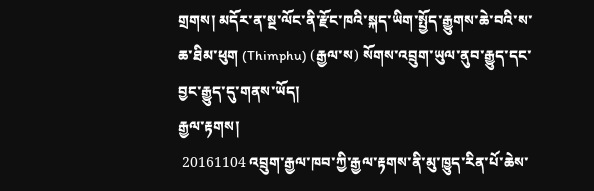གྲགས། མདོར་ན་སྔ་ལོང་ནི་རྫོང་ཁའི་སྐད་ཡིག་སྤྱོད་རྒྱུགས་ཆེ་བའི་ས་ཆ་ཐིམ་ཕུག (Thimphu) (རྒྱལ་ས) སོགས་འབྲུག་ཡུལ་ནུབ་རྒྱུད་དང་བྱང་རྒྱུད་དུ་གནས་ཡོད།
རྒྱལ་རྟགས།
 20161104 འབྲུག་རྒྱལ་ཁབ་ཀྱི་རྒྱལ་རྟགས་ནི་མུ་ཁྱུད་རིན་པོ་ཆེས་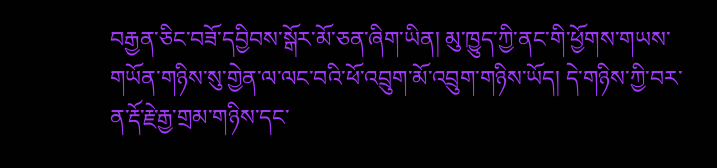བརྒྱན་ཅིང་བཟོ་དབྱིབས་སྒོར་མོ་ཅན་ཞིག་ཡིན། མུ་ཁྱུད་ཀྱི་ནང་གི་ཕྱོགས་གཡས་གཡོན་གཉིས་སུ་གྱེན་ལ་ལང་བའི་ཕོ་འབྲུག་མོ་འབྲུག་གཉིས་ཡོད། དེ་གཉིས་ཀྱི་བར་ན་རྡོ་རྗེ་རྒྱ་གྲམ་གཉིས་དང་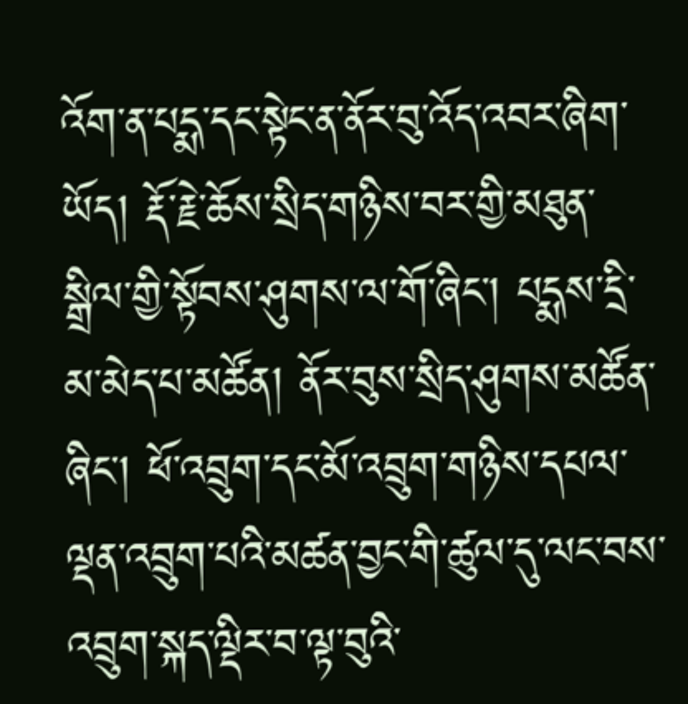འོག་ན་པདྨ་དང་སྟེང་ན་ནོར་བུ་འོད་འབར་ཞིག་ཡོད། རྡོ་རྗེ་ཆོས་སྲིད་གཉིས་བར་གྱི་མཐུན་སྒྲིལ་གྱི་སྟོབས་ཤུགས་ལ་གོ་ཞིང་། པདྨས་དྲི་མ་མེད་པ་མཚོན། ནོར་བུས་སྲིད་ཤུགས་མཚོན་ཞིང་། ཕོ་འབྲུག་དང་མོ་འབྲུག་གཉིས་དཔལ་ལྡན་འབྲུག་པའི་མཚན་བྱང་གི་ཚུལ་དུ་ལང་བས་འབྲུག་སྐད་ལྡིར་བ་ལྟ་བུའི་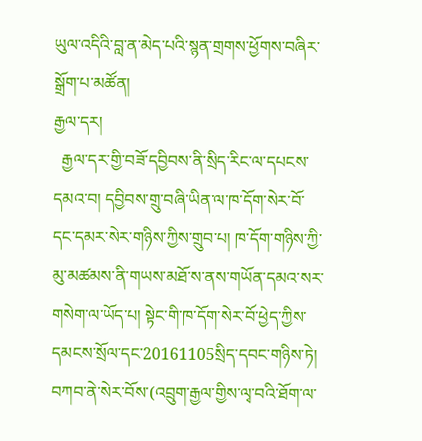ཡུལ་འདིའི་བླ་ན་མེད་པའི་སྙན་གྲགས་ཕྱོགས་བཞིར་སྒྲོག་པ་མཚོན།
རྒྱལ་དར།
  རྒྱལ་དར་གྱི་བཟོ་དབྱིབས་ནི་སྲིད་རིང་ལ་དཔངས་དམའ་བ། དབྱིབས་གྲུ་བཞི་ཡིན་ལ་ཁ་དོག་སེར་བོ་དང་དམར་སེར་གཉིས་ཀྱིས་གྲུབ་པ། ཁ་དོག་གཉིས་ཀྱི་མུ་མཚམས་ནི་གཡས་མཐོ་ས་ནས་གཡོན་དམའ་སར་གསེག་ལ་ཡོད་པ། སྟེང་གི་ཁ་དོག་སེར་བོ་ཕྱེད་ཀྱིས་དམངས་སྲོལ་དང་20161105སྲིད་དབང་གཉིས་ཏེ། བཀབ་ནེ་སེར་བོས་(འབྲུག་རྒྱལ་གྱིས་ལྭ་བའི་ཐོག་ལ་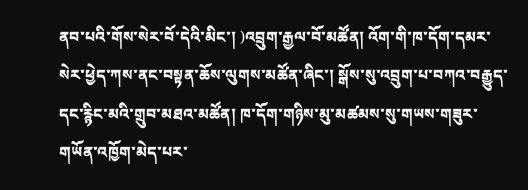ནབ་པའི་གོས་སེར་བོ་དེའི་མིང་། )འབྲུག་རྒྱལ་བོ་མཚོན། འོག་གི་ཁ་དོག་དམར་སེར་ཕྱེད་ཀས་ནང་བསྟན་ཆོས་ལུགས་མཚོན་ཞིང་། སྒོས་སུ་འབྲུག་པ་བཀའ་བརྒྱུད་དང་རྙིང་མའི་གྲུབ་མཐའ་མཚོན། ཁ་དོག་གཉིས་མུ་མཚམས་སུ་གཡས་གཟུར་གཡོན་འཁྱོག་མེད་པར་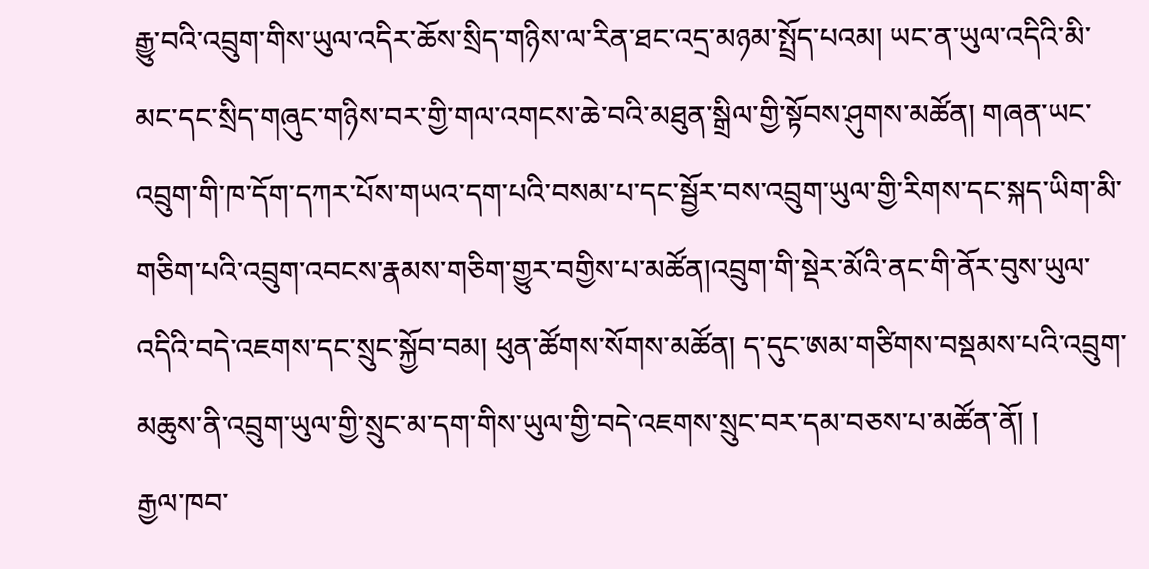རྒྱུ་བའི་འབྲུག་གིས་ཡུལ་འདིར་ཆོས་སྲིད་གཉིས་ལ་རིན་ཐང་འདྲ་མཉམ་སྤྲོད་པའམ། ཡང་ན་ཡུལ་འདིའི་མི་མང་དང་སྲིད་གཞུང་གཉིས་བར་གྱི་གལ་འགངས་ཆེ་བའི་མཐུན་སྒྲིལ་གྱི་སྟོབས་ཤུགས་མཚོན། གཞན་ཡང་འབྲུག་གི་ཁ་དོག་དཀར་པོས་གཡའ་དག་པའི་བསམ་པ་དང་སྦྱོར་བས་འབྲུག་ཡུལ་གྱི་རིགས་དང་སྐད་ཡིག་མི་གཅིག་པའི་འབྲུག་འབངས་རྣམས་གཅིག་གྱུར་བགྱིས་པ་མཚོན།འབྲུག་གི་སྡེར་མོའི་ནང་གི་ནོར་བུས་ཡུལ་འདིའི་བདེ་འཇགས་དང་སྲུང་སྐྱོབ་བམ། ཕུན་ཚོགས་སོགས་མཚོན། ད་དུང་ཨམ་གཙིགས་བསྡམས་པའི་འབྲུག་མཆུས་ནི་འབྲུག་ཡུལ་གྱི་སྲུང་མ་དག་གིས་ཡུལ་གྱི་བདེ་འཇགས་སྲུང་བར་དམ་བཅས་པ་མཚོན་ནོ། །
རྒྱལ་ཁབ་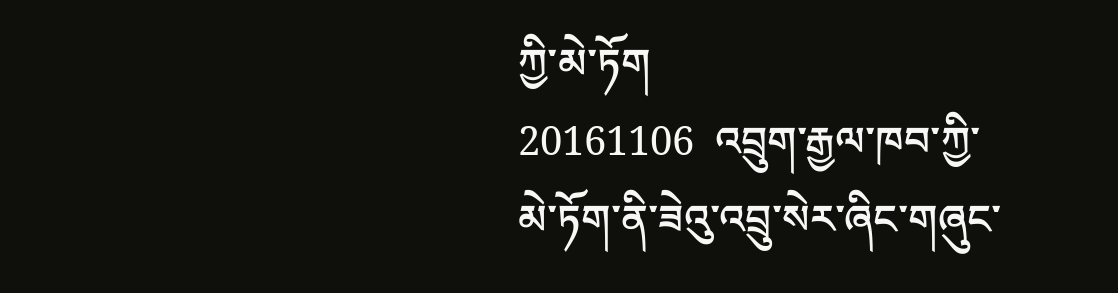ཀྱི་མེ་ཏོག
20161106  འབྲུག་རྒྱལ་ཁབ་ཀྱི་མེ་ཏོག་ནི་ཟེའུ་འབྲུ་སེར་ཞིང་གཞུང་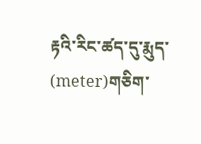རྟའི་རིང་ཚད་དུ་རྨུད་ (meter)གཅིག་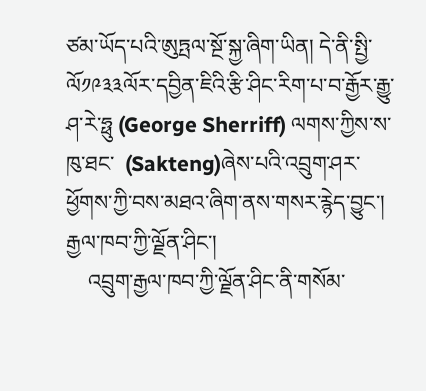ཙམ་ཡོད་པའི་ཨུཏྤལ་སྔོ་སྐྱ་ཞིག་ཡིན། དེ་ནི་སྤྱི་ལོ༡༩༣༣ལོར་དབྱིན་ཇིའི་རྩི་ཤིང་རིག་པ་བ་རྒྱོར་རྒྱུ་ཤ་རེ་ཧྥུ (George Sherriff) ལགས་ཀྱིས་ས་ཁུ་ཐང་  (Sakteng)ཞེས་པའི་འབྲུག་ཤར་ཕྱོགས་ཀྱི་བས་མཐའ་ཞིག་ནས་གསར་རྙེད་བྱུང་།
རྒྱལ་ཁབ་ཀྱི་ལྗོན་ཤིང་།
    འབྲུག་རྒྱལ་ཁབ་ཀྱི་ལྗོན་ཤིང་ནི་གསོམ་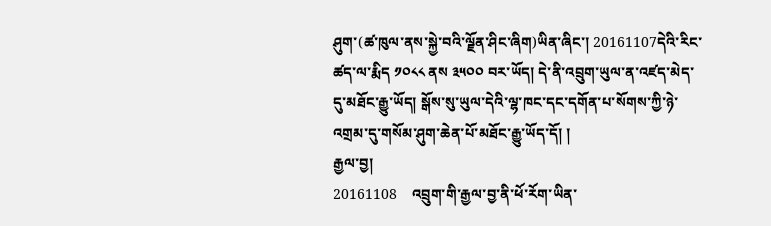ཤུག་(ཚ་ཁུལ་ནས་སྐྱེ་བའི་ལྗོན་ཤིང་ཞིག)ཡིན་ཞིང་། 20161107དེའི་རིང་ཚད་ལ་རྨིད ༡༠༨༨ ནས ༣༥༠༠ བར་ཡོད། དེ་ནི་འབྲུག་ཡུལ་ན་འཛད་མེད་དུ་མཐོང་རྒྱུ་ཡོད། སྒོས་སུ་ཡུལ་དེའི་ལྷ་ཁང་དང་དགོན་པ་སོགས་ཀྱི་ཉེ་འགྲམ་དུ་གསོམ་ཤུག་ཆེན་པོ་མཐོང་རྒྱུ་ཡོད་དོ། །
རྒྱལ་བྱ།
20161108    འབྲུག་གི་རྒྱལ་བྱ་ནི་ཕོ་རོག་ཡིན་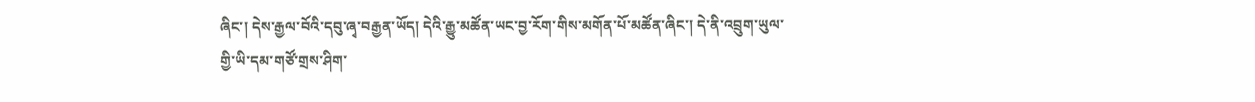ཞིང་། དེས་རྒྱལ་བོའི་དབུ་ཞྭ་བརྒྱན་ཡོད། དེའི་རྒྱུ་མཚོན་ཡང་བྱ་རོག་གིས་མགོན་པོ་མཚོན་ཞིང་། དེ་ནི་འབྲུག་ཡུལ་གྱི་ཡི་དམ་གཙོ་གྲས་ཤིག་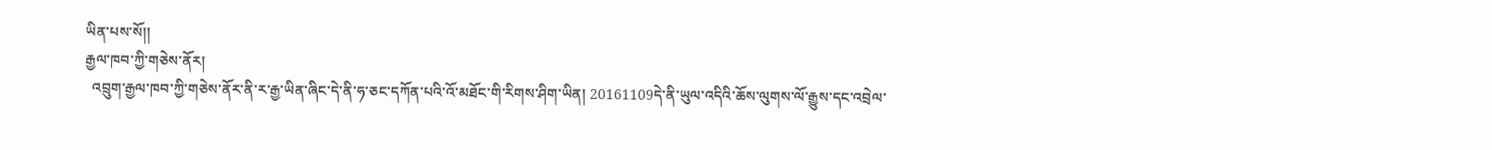ཡིན་པས་སོ།།
རྒྱལ་ཁབ་ཀྱི་གཅེས་ནོར།
  འབྲུག་རྒྱལ་ཁབ་ཀྱི་གཅེས་ནོར་ནི་ར་རྒྱ་ཡིན་ཞིང་དེ་ནི་ཧ་ཅང་དཀོན་པའི་འོ་མཐོང་གི་རིགས་ཤིག་ཡིན། 20161109དེ་ནི་ཡུལ་འདིའི་ཆོས་ལུགས་ལོ་རྒྱུས་དང་འབྲེལ་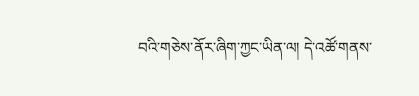བའི་གཅེས་ནོར་ཞིག་ཀྱང་ཡིན་ལ། དེ་འཚོ་གནས་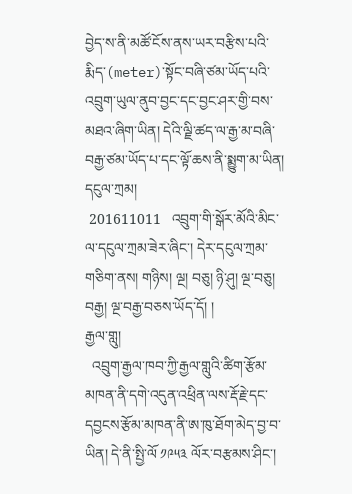བྱེད་ས་ནི་མཚོ་ངོས་ནས་ཡར་བརྩིས་པའི་རྨིད་(meter)་སྟོང་བཞི་ཙམ་ཡོད་པའི་འབྲུག་ཡུལ་ནུབ་བྱང་དང་བྱང་ཤར་གྱི་བས་མཐའ་ཞིག་ཡིན། དེའི་ལྗི་ཚད་ལ་རྒྱ་མ་བཞི་བརྒྱ་ཙམ་ཡོད་པ་དང་ལྟོ་ཆས་ནི་སྨྱུག་མ་ཡིན།
དངུལ་ཀྲམ།
 201611011   འབྲུག་གི་སྒོར་མོའི་མིང་ལ་དངུལ་ཀྲམ་ཟེར་ཞིང་། དེར་དངུལ་ཀྲམ་གཅིག་ནས། གཉིས། ལྔ། བཅུ། ཉི་ཤུ། ལྔ་བཅུ། བརྒྱ། ལྔ་བརྒྱ་བཅས་ཡོད་དོ། །
རྒྱལ་གླུ།
  འབྲུག་རྒྱལ་ཁབ་ཀྱི་རྒྱལ་གླུའི་ཚིག་རྩོམ་མཁན་ནི་དགེ་འདུན་འཕྲིན་ལས་རྡོ་རྗེ་དང་དབྱངས་རྩོམ་མཁན་ནི་ཨ་ཁུ་ཐོག་མེད་བྱ་བ་ཡིན། དེ་ནི་སྤྱི་ལོ ༡༩༥༣ ལོར་བརྩམས་ཤིང་།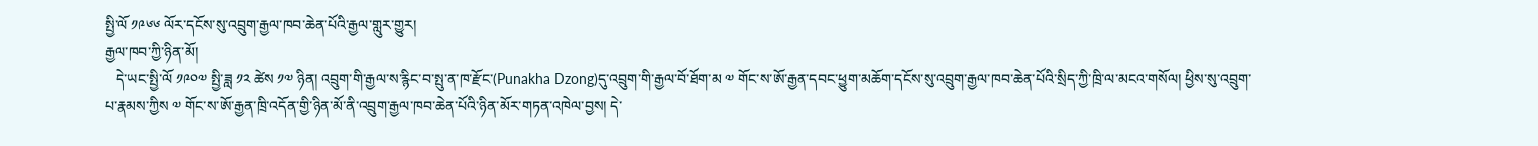སྤྱི་ལོ ༡༩༦༦ ལོར་དངོས་སུ་འབྲུག་རྒྱལ་ཁབ་ཆེན་པོའི་རྒྱལ་གླུར་གྱུར།
རྒྱལ་ཁབ་ཀྱི་ཉིན་མོ།
   དེ་ཡང་སྤྱི་ལོ ༡༩༠༧ སྤྱི་ཟླ ༡༢ ཚེས ༡༧ ཉིན། འབྲུག་གི་རྒྱལ་ས་རྙིང་བ་སྤུ་ན་ཁ་རྫོང་(Punakha Dzong)དུ་འབྲུག་གི་རྒྱལ་བོ་ཐོག་མ ༧ གོང་ས་ཨོ་རྒྱན་དབང་ཕྱུག་མཆོག་དངོས་སུ་འབྲུག་རྒྱལ་ཁབ་ཆེན་པོའི་སྲིད་ཀྱི་ཁྲི་ལ་མངའ་གསོལ། ཕྱིས་སུ་འབྲུག་པ་རྣམས་ཀྱིས ༧ གོང་ས་ཨོ་རྒྱན་ཁྲི་འདོན་གྱི་ཉིན་མོ་ནི་འབྲུག་རྒྱལ་ཁབ་ཆེན་པོའི་ཉིན་མོར་གཏན་འཁེལ་བྱས། དེ་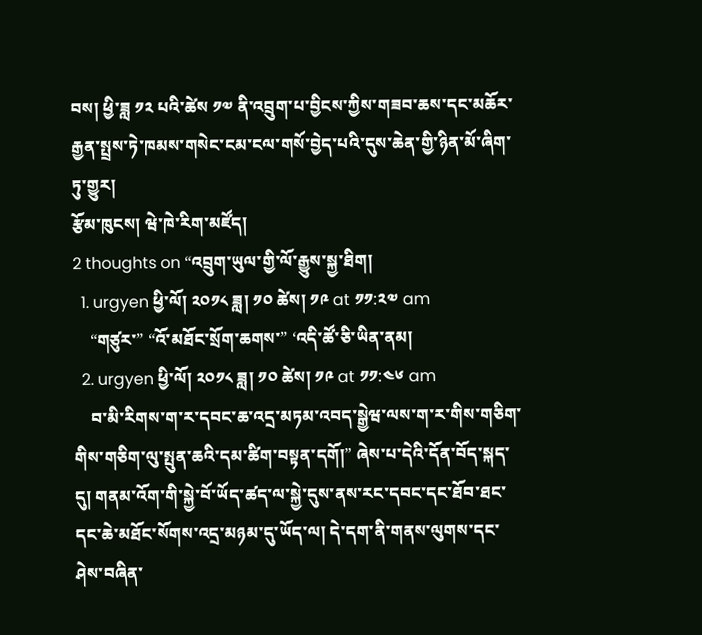བས། ཕྱི་ཟླ ༡༢ པའི་ཚེས ༡༧ ནི་འབྲུག་པ་བྱིངས་ཀྱིས་གཟབ་ཆས་དང་མཆོར་རྒྱན་སྤྲས་ཏེ་ཁམས་གསེང་ངམ་ངལ་གསོ་བྱེད་པའི་དུས་ཆེན་གྱི་ཉིན་མོ་ཞིག་ཏུ་གྱུར།
རྩོམ་ཁུངས། ཝེ་ཁེ་རིག་མཛོད།
2 thoughts on “འབྲུག་ཡུལ་གྱི་ལོ་རྒྱུས་སྐྱ་ཐིག།
  1. urgyen ཕྱི་ལོ། ༢༠༡༨ ཟླ། ༡༠ ཚེས། ༡༩ at ༡༡:༢༧ am
    “གཙུར་” “འོ་མཐོང་སྲོག་ཆགས་” ‘འདི་ཚོ་ཅི་ཡིན་ནམ།
  2. urgyen ཕྱི་ལོ། ༢༠༡༨ ཟླ། ༡༠ ཚེས། ༡༩ at ༡༡:༤༦ am
    བ་མི་རིགས་ག་ར་དབང་ཆ་འདྲ་མཏམ་འབད་སྒྱེཝ་ལས་ག་ར་གིས་གཅིག་གིས་གཅིག་ལུ་སྤུན་ཆའི་དམ་ཚིག་བསྟན་དགོ།” ཞེས་པ་དེའི་དོན་བོད་སྐད་དུ། གནམ་འོག་གི་སྐྱེ་བོ་ཡོད་ཚད་ལ་སྐྱེ་དུས་ནས་རང་དབང་དང་ཐོབ་ཐང་དང་ཆེ་མཐོང་སོགས་འདྲ་མཉམ་དུ་ཡོད་ལ། དེ་དག་ནི་གནས་ལུགས་དང་ཤེས་བཞིན་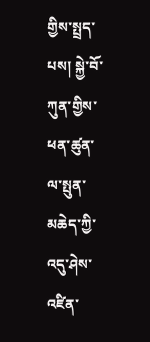གྱིས་སྤྲད་པས། སྐྱེ་བོ་ཀུན་གྱིས་ཕན་ཚུན་ལ་སྤུན་མཆེད་ཀྱི་འདུ་ཤེས་འཛིན་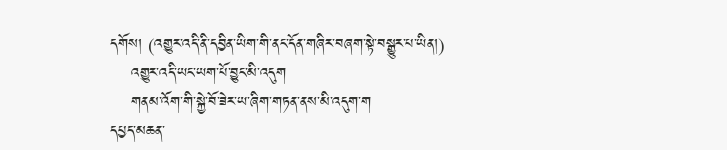དགོས། (འགྱུར་འདི་ནི་དབྱིན་ཡིག་གི་ནང་དོན་གཞིར་བཞག་སྟེ་བསྒྱུར་པ་ཡིན།)
    འགྱུར་འདི་ཡང་ཡག་པོ་བྱུང་མི་འདུག
    གནམ་འོག་གི་སྐྱེ་བོ་ཟེར་ཡ་ཞིག་གཏན་ནས་མི་འདུག་ག
དཔྱད་མཆན་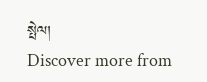སྤེལ།
Discover more from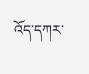འོད་དཀར་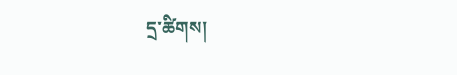དྲ་ཚིགས།